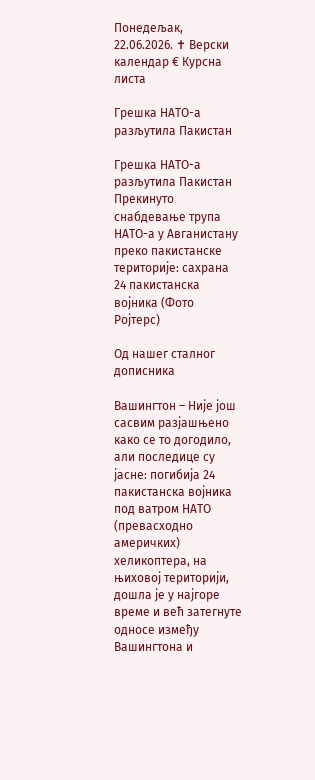Понедељак, 22.06.2026. ✝ Верски календар € Курсна листа

Грешка НАТО-а разљутила Пакистан

Грешка НАТО-а разљутила Пакистан
Прекинуто снабдевање трупа НАТО-а у Авганистану преко пакистанске територије: сахрана 24 пакистанска војника (Фото Ројтерс)

Од нашег сталног дописника

Вашингтон – Није још сасвим разјашњено како се то догодило, али последице су јасне: погибија 24 пакистанска војника под ватром НАТО (превасходно америчких) хеликоптера, на њиховој територији, дошла је у најгоре време и већ затегнуте односе између Вашингтона и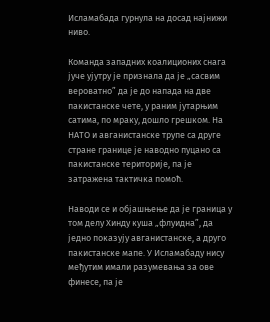Исламабада гурнула на досад најнижи ниво.

Команда западних коалиционих снага јуче ујутру је признала да је „сасвим вероватно” да је до напада на две пакистанске чете, у раним јутарњим сатима, по мраку, дошло грешком. На НАТО и авганистанске трупе са друге стране границе је наводно пуцано са пакистанске територије, па је затражена тактичка помоћ.

Наводи се и објашњење да је граница у том делу Хинду куша „флуидна”, да једно показују авганистанске, а друго пакистанске мапе. У Исламабаду нису међутим имали разумевања за ове финесе, па је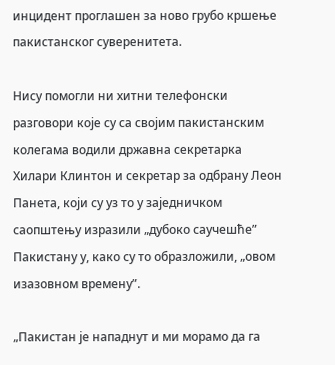инцидент проглашен за ново грубо кршење пакистанског суверенитета.

Нису помогли ни хитни телефонски разговори које су са својим пакистанским колегама водили државна секретарка Хилари Клинтон и секретар за одбрану Леон Панета, који су уз то у заједничком саопштењу изразили „дубоко саучешће” Пакистану у, како су то образложили, „овом изазовном времену”.

„Пакистан је нападнут и ми морамо да га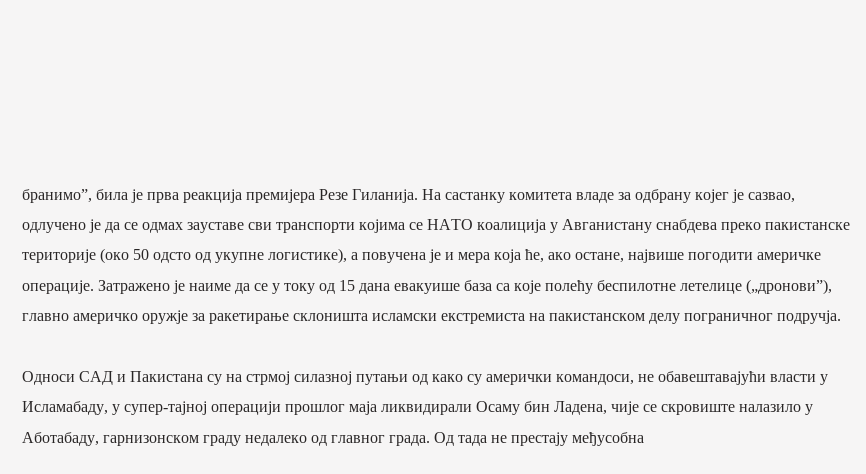бранимо”, била је прва реакција премијера Резе Гиланија. На састанку комитета владе за одбрану којег је сазвао, одлучено је да се одмах зауставе сви транспорти којима се НАТО коалиција у Авганистану снабдева преко пакистанске територије (око 50 одсто од укупне логистике), а повучена је и мера која ће, ако остане, највише погодити америчке операције. Затражено је наиме да се у току од 15 дана евакуише база са које полећу беспилотне летелице („дронови”), главно америчко оружје за ракетирање склоништа исламски екстремиста на пакистанском делу пограничног подручја.

Односи САД и Пакистана су на стрмој силазној путањи од како су амерички командоси, не обавештавајући власти у Исламабаду, у супер-тајној операцији прошлог маја ликвидирали Осаму бин Ладена, чије се скровиште налазило у Аботабаду, гарнизонском граду недалеко од главног града. Од тада не престају међусобна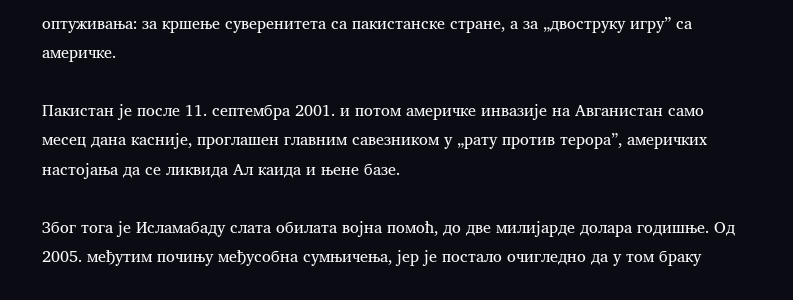оптуживања: за кршење суверенитета са пакистанске стране, а за „двоструку игру” са америчке.

Пакистан је после 11. септембра 2001. и потом америчке инвазије на Авганистан само месец дана касније, проглашен главним савезником у „рату против терора”, америчких настојања да се ликвида Ал каида и њене базе.

Због тога је Исламабаду слата обилата војна помоћ, до две милијарде долара годишње. Од 2005. међутим почињу међусобна сумњичења, јер је постало очигледно да у том браку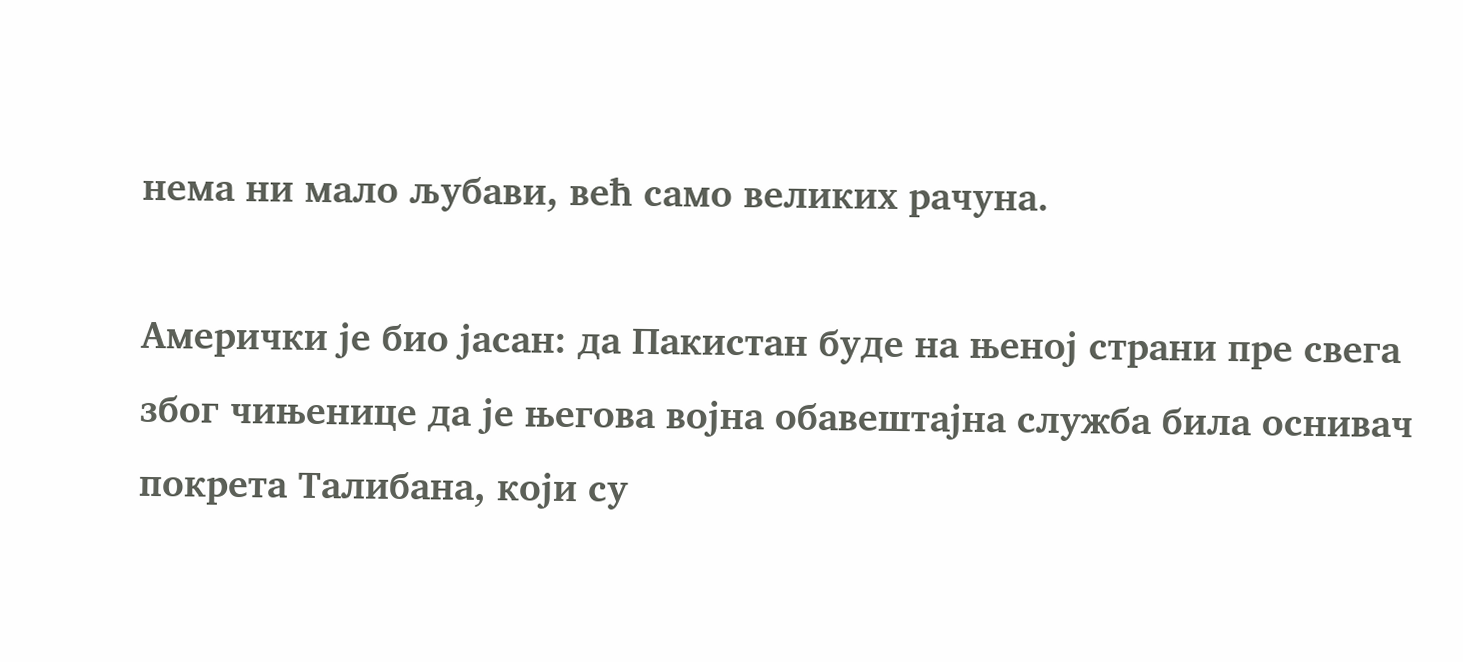нема ни мало љубави, већ само великих рачуна.

Амерички је био јасан: да Пакистан буде на њеној страни пре свега због чињенице да је његова војна обавештајна служба била оснивач покрета Талибана, који су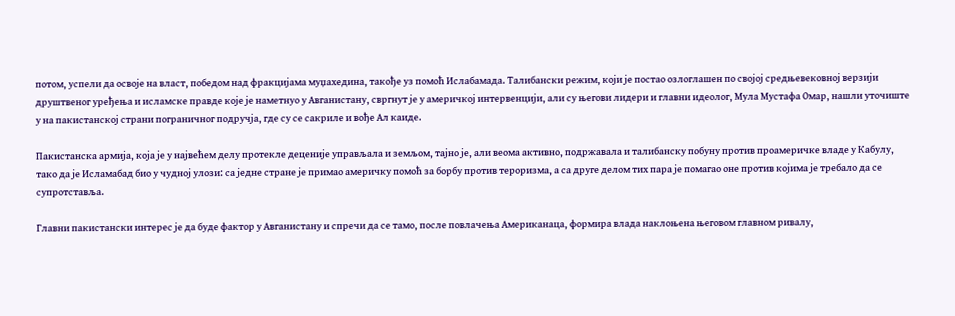потом, успели да освоје на власт, победом над фракцијама муџахедина, такође уз помоћ Ислабамада. Талибански режим, који је постао озлоглашен по својој средњевековној верзији друштвеног уређења и исламске правде које је наметнуо у Авганистану, свргнут је у америчкој интервенцији, али су његови лидери и главни идеолог, Мула Мустафа Омар, нашли уточиште у на пакистанској страни пограничног подручја, где су се сакриле и вође Ал каиде.

Пакистанска армија, која је у највећем делу протекле деценије управљала и земљом, тајно је, али веома активно, подржавала и талибанску побуну против проамеричке владе у Кабулу, тако да је Исламабад био у чудној улози: са једне стране је примао америчку помоћ за борбу против тероризма, а са друге делом тих пара је помагао оне против којима је требало да се супротставља.

Главни пакистански интерес је да буде фактор у Авганистану и спречи да се тамо, после повлачења Американаца, формира влада наклоњена његовом главном ривалу,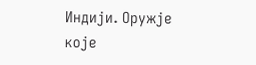Индији. Оружје које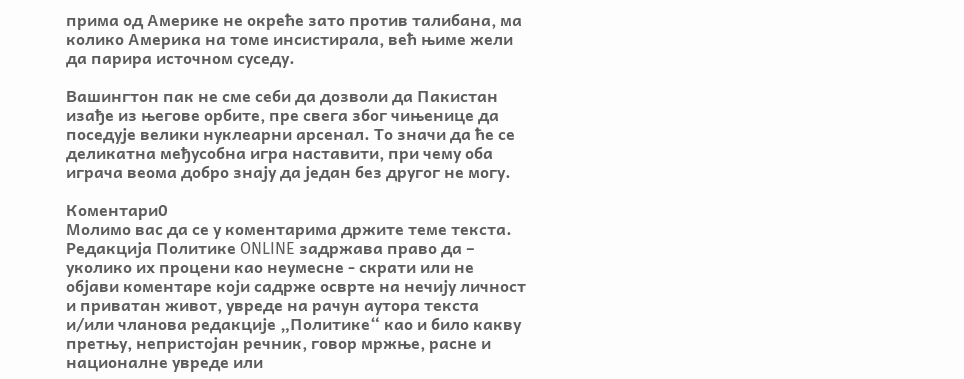прима од Америке не окреће зато против талибана, ма колико Америка на томе инсистирала, већ њиме жели да парира источном суседу.

Вашингтон пак не сме себи да дозволи да Пакистан изађе из његове орбите, пре свега због чињенице да поседује велики нуклеарни арсенал. То значи да ће се деликатна међусобна игра наставити, при чему оба играча веома добро знају да један без другог не могу.

Коментари0
Молимо вас да се у коментарима држите теме текста. Редакција Политике ONLINE задржава право да – уколико их процени као неумесне - скрати или не објави коментаре који садрже осврте на нечију личност и приватан живот, увреде на рачун аутора текста и/или чланова редакције „Политике“ као и било какву претњу, непристојан речник, говор мржње, расне и националне увреде или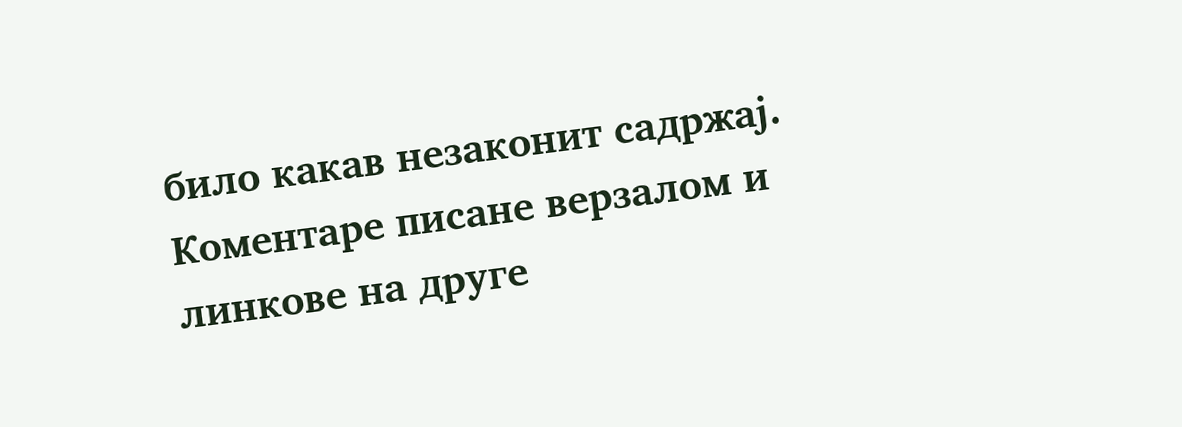било какав незаконит садржај. Коментаре писане верзалом и линкове на друге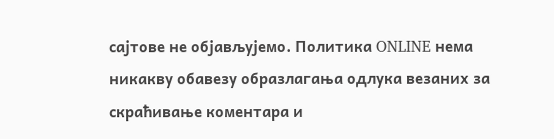сајтове не објављујемо. Политика ONLINE нема никакву обавезу образлагања одлука везаних за скраћивање коментара и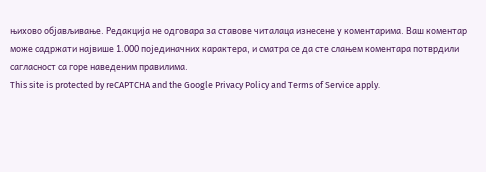њихово објављивање. Редакција не одговара за ставове читалаца изнесене у коментарима. Ваш коментар може садржати највише 1.000 појединачних карактера, и сматра се да сте слањем коментара потврдили сагласност са горе наведеним правилима.
This site is protected by reCAPTCHA and the Google Privacy Policy and Terms of Service apply.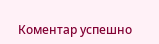Комeнтар успeшно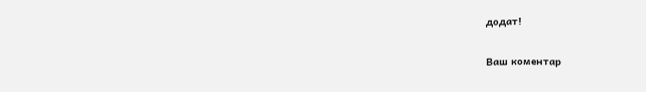додат!

Ваш комeнтар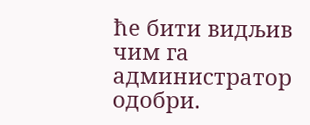ћe бити видљив чим га администратор одобри.